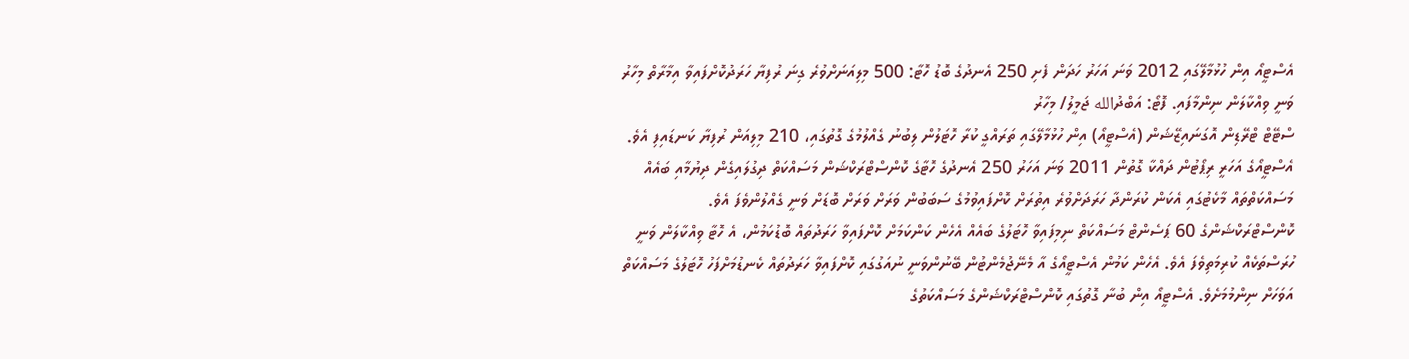އެސްޓީއޯ އިން ހުޅުމާލޭގައި 2012 ވަނަ އަހަރު ހަދަން ފެށި 250 އެނދުގެ ބޮޑު ހޮޓާ: 500 މިލިއަނަށްވުރެ ގިނަ ރުފިޔާ ހަރަދުކޮށްފައިވާ އިމާރާތް މިހާރު ވަނީ ވިއްކާލަން ނިންމާފައި. ފޮޓޯ: އަބްދުالله ޖަމީލު/ މިހާރު
ސްޓޭޓް ޓްރޭޑިން އޮގަނައިޒޭޝަން (އެސްޓީއޯ) އިން ހުޅުމާލޭގައި ތަރައްގީ ކުރާ ހޮޓަލުން ލިބުނު ގެއްލުމުގެ ގޮތުގައި، 210 މިލިއަން ރުފިޔާ ކަނޑައިފި އެވެ.
އެސްޓީއޯގެ އަހަރީ ރިޕޯޓުން ދައްކާ ގޮތުން 2011 ވަނަ އަހަރު 250 އެނދުގެ ހޮޓާގެ ކޮންސްޓްރަކްޝަން މަސައްކަތް ދިގުލައިގެން ދިޔުމާއި ބައެއް މަސައްކަތްތައް މާކެޓުގައި އެކަން ކުރަންދާ ހަރަދަށްވުރެ އިތުރަށް ކޮށްފައިވުމުގެ ސަބަބުން ވަރަށް ވަރަށް ބޮޑަށް ވަނީ ގެއްލުންވެފަ އެވެ.
ކޮންސްޓްރަކްޝަންގެ 60 ޕަސެންޓް މަސައްކަތް ނިމިފައިވާ ހޮޓަލުގެ ބައެއް އެހެން ކަންކަމަށް ކޮށްފައިވާ ހަރަދުތައް ބޮޑުކަމުން، އެ ހޮޓާ ވިއްކާލަން ވަނީ ހުރަސްތަކެއް ކުރިމަތިވެފަ އެވެ. އެހެން ކަމުން އެސްޓީއޯގެ އާ މެނޭޖުމެންޓުން ބޭނުންވަނީ ނުއަގުގައި ކޮށްފައިވާ ހަރަދުތައް ކެނޑުމަށްފަހު ހޮޓަލުގެ މަސައްކަތް އަވަހަށް ނިންމުމަށެވެ. އެސްޓީއޯ އިން ބުނާ ގޮތުގައި ކޮންސްޓްރަކްޝަންގެ މަސައްކަތުގެ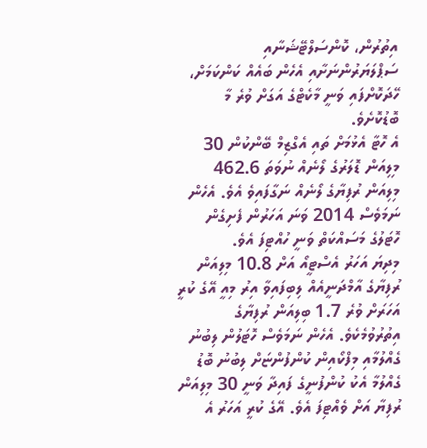އިތުރުން، ކޮންސަލްޓޭޝަނާއި ސަޕްލަޔަރުންނަށާއި އެހެން ބައެއް ކަންކަމަށް، ހޭދަކޮށްފައި ވަނީ މާކެޓްގެ އަގަށް ވުރެ މާ ބޮޑުކޮށެވެ.
އެ ހޮޓާ އެޅުމަށް ތައި އެގްޒިމް ބޭންކުން 30 މިލިއަން ޑޮލަރުގެ ލޯނެއް ނުވަތަ 462.6 މިލިއަން ރުފިޔާގެ ލޯނެއް ނަގާފައިވެ އެވެ. އެހެން ނަމަވެސް 2014 ވަނަ އަހަރުން ފެށިގެން ހޮޓަލުގެ މަސައްކަތް ވަނީ ހުއްޓިފަ އެވެ.
މިދިޔަ އަހަރު އެސްޓީއޯ އަށް 10.8 މިލިއަން ރުފިޔާގެ އާމްދަނީއެއް ލިބިފައިވާ އިރު މިއީ އޭގެ ކުރީ އަހަރަށް ވުރެ 1.7 ބިލިއަން ރުފިޔާގެ އިތުރުވުމެކެވެ. އެހެން ނަމަވެސް ހޮޓަލުން ލިބުނު ގެއްލުމާއި މިފްކޯއިން ކުންފުންޏަށް ލިބުނު ބޮޑު ގެއްލުމާ އެކު ކުންފުނީގެ ފައިދާ ވަނީ 30 މިލިއަން ރުފިޔާ އަށް ވެއްޓިފަ އެވެ. އޭގެ ކުރީ އަހަރު އެ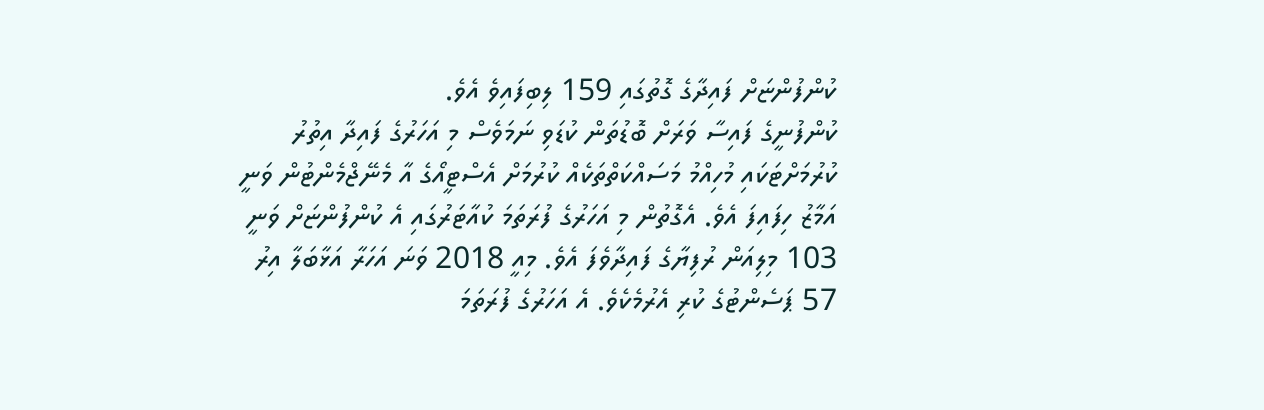ކުންފުންޏަށް ފައިދާގެ ގޮތުގައި 159 ލިބިފައިވެ އެވެ.
ކުންފުނީގެ ފައިސާ ވަރަށް ބޮޑުތަން ކުޑަވި ނަމަވެސް މި އަހަރުގެ ފައިދާ އިތުރު ކުރުމަށްޓަކައި މުހިއްމު މަސައްކަތްތަކެއް ކުރުމަށް އެސްޓީއޯގެ އާ މެނޭޖްމެންޓުން ވަނީ އަމާޒު ހިފައިފަ އެވެ. އެގޮތުން މި އަހަރުގެ ފުރަތަމަ ކުއާޓަރުގައި އެ ކުންފުންޏަށް ވަނީ 103 މިލިއަން ރުފިޔާގެ ފައިދާވެފަ އެވެ. މިއީ 2018 ވަނަ އަހަރާ އަޅާބަލާ އިރު 57 ޕަސެންޓުގެ ކުރި އެރުމެކެވެ. އެ އަހަރުގެ ފުރަތަމަ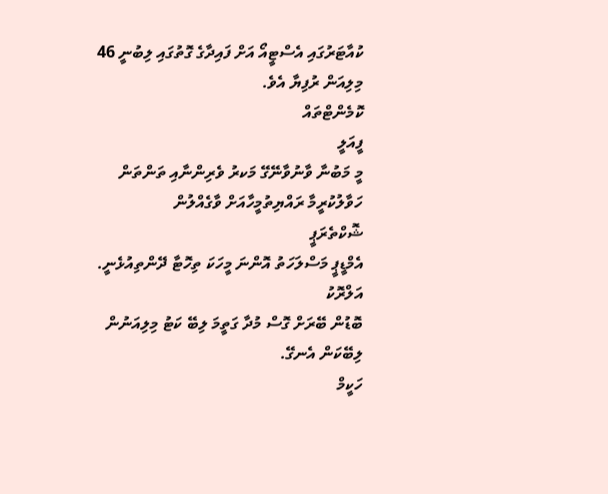ކުއާޓަރުގައި އެސްޓީއޯ އަށް ފައިދާގެ ގޮތުގައި ލިބުނީ 46 މިލިއަން ރުފިޔާ އެވެ.
ކޮމެންޓްތައް
ފީއަލީ
މީ މަބުނާ ވާނުވާނޭގޭ މަކރު ވެރިންނާއި ތަންތަން ހަވާލުކުރީމާ ރައްޔިތުމީހާއަށް ވާގެއްލުން
ޝޮކްތެރަޕީ
އެމްޑީޕީ މަސްލަހަތު އޮންނަ މީހަކަ ތިހޮޓާ ދޭންތިއުޅެނީ.
އަލްރޮކު
ބޮޑުން ބޭރަށް ގޮސް މުދާ ގަތީމަ ލިބޭ ކަޓު މިލިއަނުން ލިބޭކަން އެނގޭ.
ހަކީމް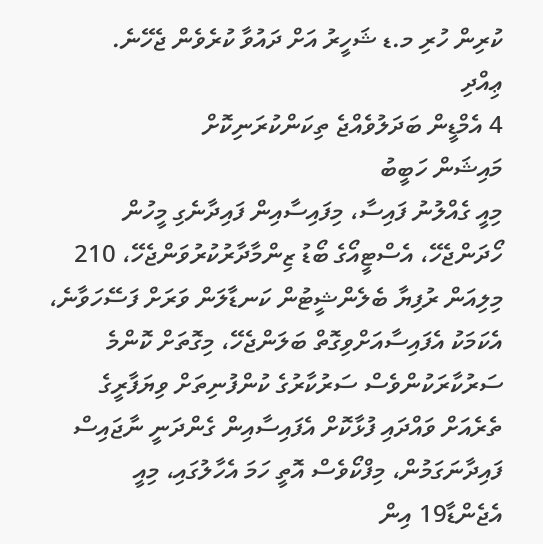ކުރިން ހުރި މ.ޑ ޝަހީރު އަށް ދައުވާ ކުރެވެން ޖެހޭނެ.
ޢިއްދި
4 އެމްޑީން ބަދަލުވެއްޖެ ތިކަންކުރަނިކޮށް
މައިޝަން ހަބީބު
މިއީ ގެއްލުނު ފައިސާ، މިފައިސާއިން ފައިދާނެގި މީހުން ހޯދަންޖެހޭ، އެސްޓީއޯގެ ބޯޑު ޒިންމާދާރުކުރުވަންޖެހޭ، 210 މިލިއަން ރުފިޔާ ބެލެންޝީޓުން ކަނޑާލަން ވަރަށް ފަސޭހަވާނެ، އެކަމަކު އެފައިސާއަށްވިގޮތް ބަލަންޖެހޭ، މިގޮތަށް ކޮންމެ ސަރުކާރަކުންވެސް ސަރުކާރުގެ ކުންފުނިތަށް ވިޔަފާރީގެ ތެރެއަށް ވައްދައި ފުޅާކޮށް އެފައިސާއިން ގެންދަނީ ނާޖައިސް ފައިދާނަގަމުން، މިފްކޯވެސް އޮތީ ހަމަ އެހާލުގައި، މިއީ އެޖެންޑާ19 އިން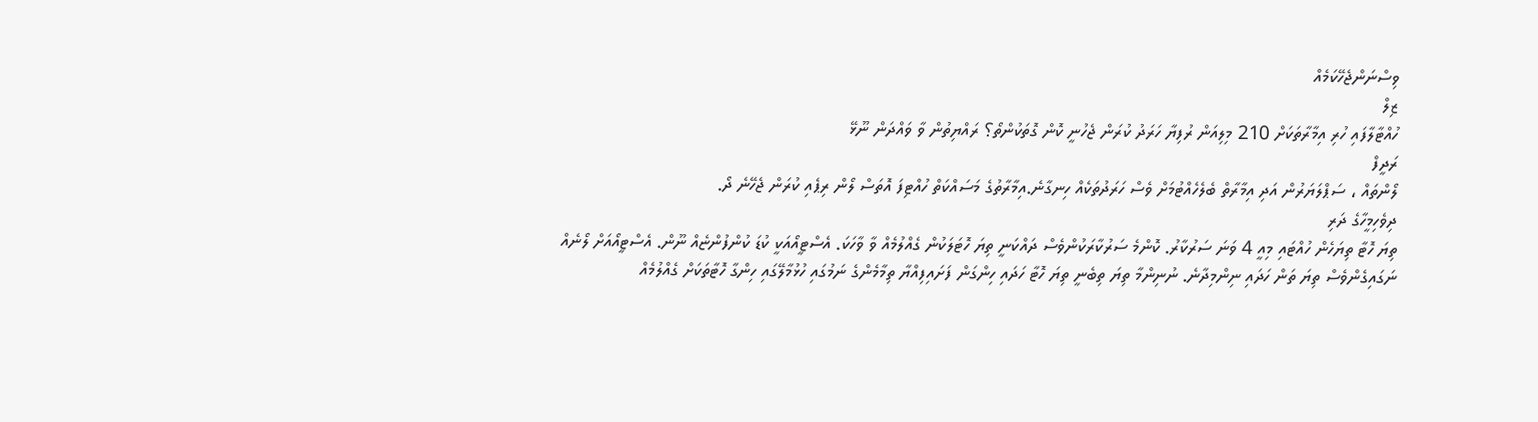ވިސްނަންޖެހޭކަމެއް
ޒިލް
ހުއްޓާލާފައި ހުރި އިމާރާތަކަށް 210 މިލިއަން ރުފިޔާ ހަރަދު ކުރަން ޖެހުނީ ކޮން ގޮތަކުންތޯ؟ ރައްޔިތުން ވާ ވައްދަން ނޫޅޭ
ރަދީފް
ލޯންތައް ، ސަޕްލަޔަރުން އަދި އިމާރާތް ބެލެހެއްޓުމަށް ވެސް ހަރަދުތަކެއް ހިނގާނެ.އިމާރާތުގެ މަސައްކަތް ހުއްޓިފަ އޮތަސް ލޯން ރިޕެއި ކުރަން ޖެހޭނެ ދޯ.
ދިވެހިމީހާގެ ދަރި
ތިޔަ ހޮޓާ ތިޔަހެން ހުއްޓައި މިއީ 4 ވަނަ ސަރުކާރު. ކޮންމެ ސަރުކާރަކުންވެސް ދައްކަނީ ތިޔަ ހޮޓަލަކުން ގެއްލުމެއް ވާ ވާހަކަ. އެސްޓީއޯއަކީ ކުޑަ ކުންފުންޏެއް ނޫން. އެސްޓީއޯއަށް ލޯނެއް ނަގައިގެންވެސް ތިޔަ ތަން ހަދައި ނިންމިދާނެ. ނުނިންމާ ތިޔަ ތިބެނީ ތިޔަ ހޮޓާ ހަދައި ހިންގަން ފަށައިފިއްޔާ ތިމާމެންގެ ނަމުގައި ހުޅުމާލޭގައި ހިންގާ ހޮޓާތަކަށް ގެއްލުމެއް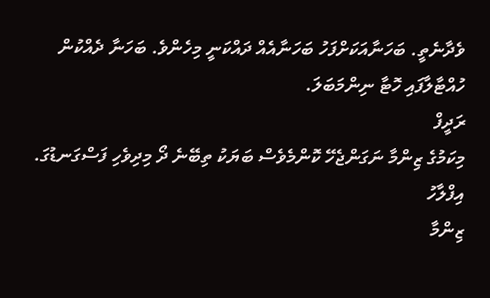ވެދާނެތީ. ބަހަނާއަކަށްފަހު ބަހަނާއެއް ދައްކަނީ މިހެންވެ. ބަހަނާ ދެއްކުން ހުއްޓާލާފައި ހޮޓާ ނިންމަބަލަ.
ރަދީފް
މިކަމުގެ ޒިންމާ ނަގަންޖެހޭ ކޮންމެވެސް ބަޔަކު ތިބޭނެ ދޯ މިދިވެހި ފަސްގަނޑުގަ.
އިފްލާހު
ޒިންމާ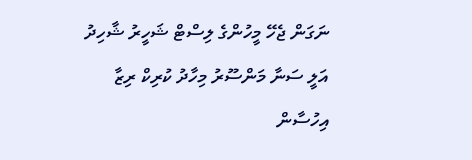ނަގަން ޖެހޭ މީހުންގެ ލިސްޓް ޝަހީރު ޝާހިދު އަލީ ސަނާ މަންސޫރު މިހާދު ކުރިކް ރިޒާ އިހުސާން